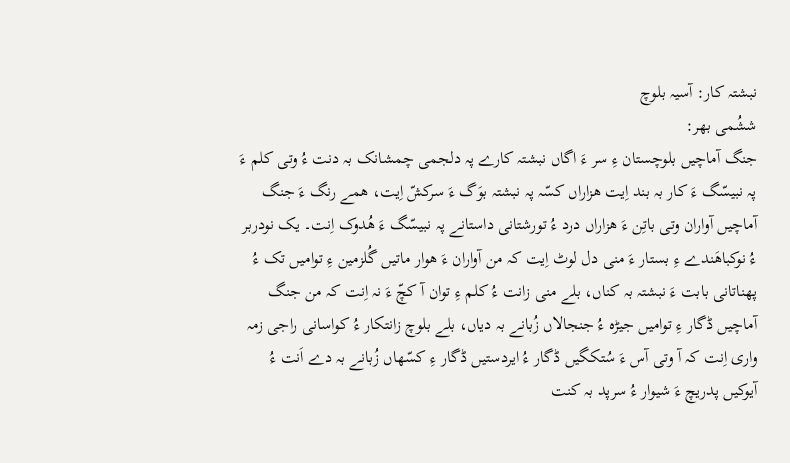نبشتہ کار: آسیہ بلوچ
ششُمی بھر:
جنگ آماچیں بلوچستان ءِ سر ءَ اگاں نبشتہ کارے پہ دلجمی چمشانک بہ دنت ءُ وتی کلم ءَ پہ نبیسّگ ءَ کار بہ بند اِیت ھزاراں کسّہ پہ نبشتہ بوَگ ءَ سرکشّ اِیت، ھمے رنگ ءَ جنگ آماچیں آواران وتی باتِن ءَ ھزاراں درد ءُ تورشتانی داستانے پہ نبیسّگ ءَ ھُدوک اِنت۔ یک نودربر ءُ نوکباھَندے ءِ بستار ءَ منی دل لوٹ اِیت کہ من آواران ءَ ھوار ماتیں گُلزمین ءِ توامیں تک ءُ پھناتانی بابت ءَ نبشتہ بہ کناں، بلے منی زانت ءُ کلم ءِ توان آ کچّ ءَ نہ اِنت کہ من جنگ آماچیں ڈگار ءِ توامیں جیڑہ ءُ جنجالاں زُبانے بہ دیاں، بلے بلوچ زانتکار ءُ کواسانی راجی زمہ واری اِنت کہ آ وتی آس ءَ سُتکگیں ڈگار ءُ ایردستیں ڈگار ءِ کسّھاں زُبانے بہ دے اَنت ءُ آیوکیں پدریچ ءَ شیوار ءُ سرپد بہ کنت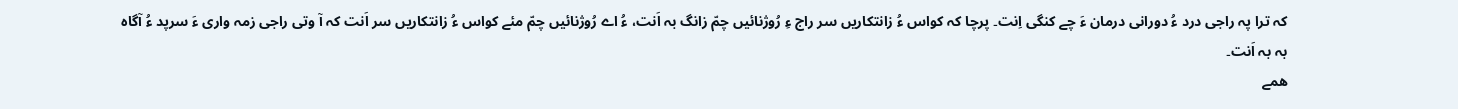کہ ترا پہ راجی درد ءُ دورانی درمان ءَ چے کنگی اِنت۔ پرچا کہ کواس ءُ زانتکاریں سر راج ءِ رُوژنائیں چمّ زانگ بہ اَنت، ءُ اے رُوژنائیں چمّ مئے کواس ءُ زانتکاریں سر اَنت کہ آ وتی راجی زمہ واری ءَ سرپد ءُ آگاہ بہ بہ اَنت۔
ھمے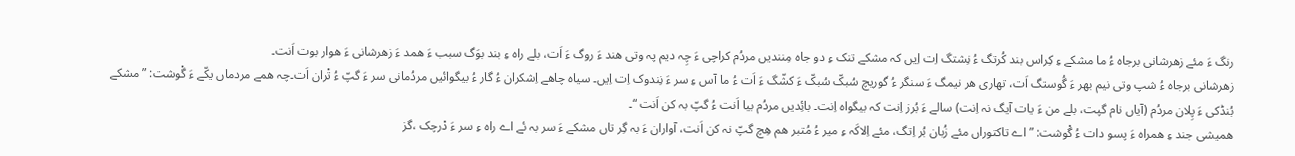رنگ ءَ مئے زھرشانی برجاہ ءُ ما مشکے ءِ کِراس بند کُرتگ ءُ نِشتگ اِت اِیں کہ مشکے تنک ءِ دو جاہ مِنندیں مردُم کراچی ءَ چِہ دیم پہ وتی ھند ءَ روگ ءَ اَت، بلے راہ ءِ بند بوَگ سبب ءَ ھمد ءَ زھرشانی ءَ ھوار بوت اَنت۔
زھرشانی برجاہ ءُ شپ وتی نیم بھر ءَ گُوستگ اَت، تھاری ھر نیمگ ءَ سنگر ءُ گوریچ سُبکّ سُبکّ ءَ کشّگ ءَ اَت ءُ ما آس ءِ سر ءَ نِندوک اِت اِیں۔ سیاہ چاھے اِشکران ءُ گار ءُ بیگوائیں مردُمانی سر ءَ گپّ ءُ تْران اَت۔چہ ھمے مردماں یکّے ءَ گْوشت: ” مشکے بُنڈکی ءَ پِلان مردُم (آیاں نام گپت، بلے من ءَ یات آیگ نہ اِنت) سالے ءَ بُرز اِنت کہ بیگواہ اِنت۔ بائِدیں مردُم بیا اَنت ءُ گپّ بہ کن اَنت “۔
ھمیشی جند ءِ ھمراہ ءَ پسو دات ءُ گْوشت: ” اے تاکتوراں مئے زُبان بُر اِتگ، مئے اِلاکَہ ءِ میر ءُ مُتبر ھم ھِچ گپّ نہ کن اَنت، آواران ءَ بہ گِر تاں مشکے ءَ سر بہ ئے اے راہ ءِ سر ءَ دْرچک ،گز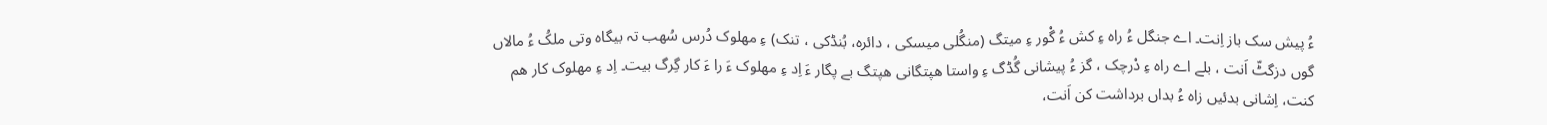ءُ پیش سک باز اِنت۔ اے جنگل ءُ راہ ءِ کش ءُ گْور ءِ میتگ (منگُلی میسکی ، دائرہ، بُنڈکی ، تنک) ءِ مھلوک دُرس سُھب تہ بیگاہ وتی ملکُ ءُ مالاں گوں دزگٹّ اَنت ، بلے اے راہ ءِ دْرچک ، گز ءُ پیشانی گُڈگ ءِ واستا ھپتگانی ھپتگ بے پگار ءَ اِد ءِ مھلوک ءَ را ءَ کار گِرگ بیت۔ اِد ءِ مھلوک کار ھم کنت، اِشانی بدئیں زاہ ءُ بداں برداشت کن اَنت،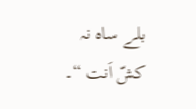بلے ساہ نہ کشّ اَنت “۔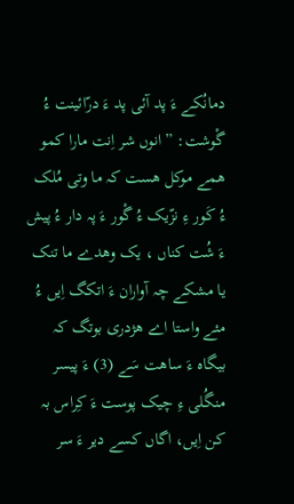دمانُکے ءَ پد آئی پد ءَ درّائینت ءُ گْوشت: ” انوں شر اِنت مارا کمو ھمے موکل ھست کہ ما وتی مُلک ءُ کَور ءِ نزّیک ءُ گْور ءَ پہ دار ءُ پیش ءَ شُت کناں ، یک وھدے ما تنک یا مشکے چہ آواران ءَ اتکگ اِیں ءُ مئے واستا اے ھژدری بوتگ کہ بیگاہ ءَ ساھت سَے (3) ءَ پیسر منگُلی ءِ چیک پوست ءَ کِراس بہ کن اِیں، اگاں کسے دیر ءَ سر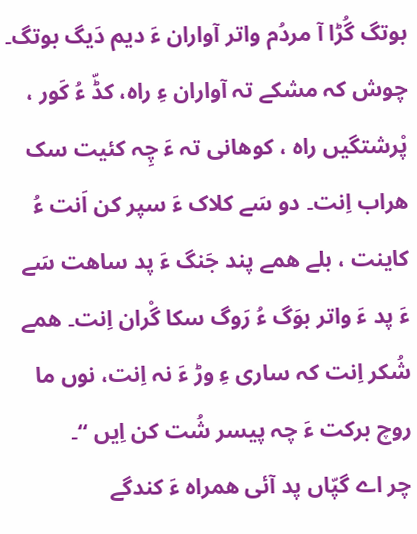بوتگ گُڑا آ مردُم واتر آواران ءَ دیم دَیگ بوتگ۔
چوش کہ مشکے تہ آواران ءِ راہ، کڈّ ءُ کَور ، پْرشتگیں راہ ، کوھانی تہ ءَ چِہ کئیت سک ھراب اِنت۔ دو سَے کلاک ءَ سپر کن اَنت ءُ کاینت ، بلے ھمے پند جَنگ ءَ پد ساھت سَے ءَ پد ءَ واتر بوَگ ءُ رَوگ سکا گْران اِنت۔ ھمے شُکر اِنت کہ ساری ءِ وڑ ءَ نہ اِنت، نوں ما روچ برکت ءَ چہ پیسر شُت کن اِیں “۔
چر اے گپّاں پد آئی ھمراہ ءَ کندگے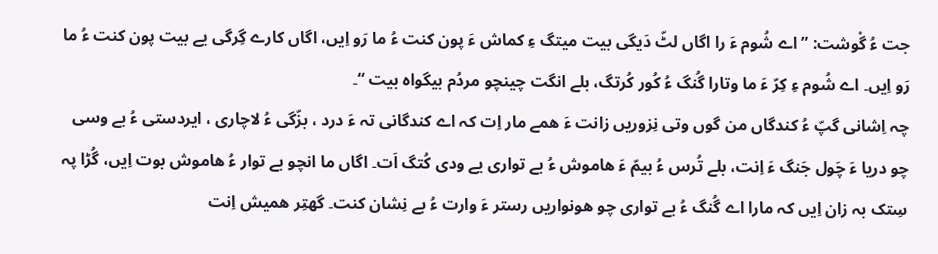جت ءُ گْوشت: ” اے شُوم ءَ را اگاں لٹّ دَیگی بیت میتگ ءِ کماش ءَ پون کنت ءُ ما رَو اِیں، اگاں کارے گِرگی یے بیت پون کنت ءُ ما رَو اِیں۔ اے شُوم ءِ کِرّ ءَ ما وتارا گُنگ ءُ کُور کُرتگ، بلے انگت چینچو مردُم بیگواہ بیت “۔
چہ اِشانی گپّ ءُ کندگاں من گوں وتی نِزوریں زانت ءَ ھمے مار اِت کہ اے کندگانی تہ ءَ درد ، بزّگی ءُ لاچاری ، ایردستی ءُ بے وسی چو دریا ءَ چَول جَنگ ءَ اِنت، بلے تُرس ءُ بیمّ ءَ ھاموش ءُ بے تواری یے ودی کُتگ اَت۔ اگاں ما انچو بے توار ءُ ھاموش بوت اِیں، گُڑا پہ سِتک بہ زان اِیں کہ مارا اے گُنگ ءُ بے تواری چو ھونواریں رستر ءَ وارت ءُ بے نِشان کنت۔ گھتِر ھمیش اِنت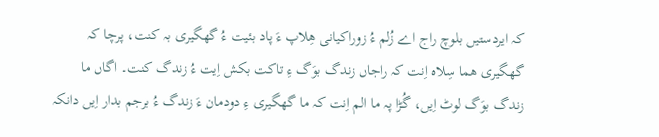کہ ایردستیں بلوچ راج اے زُلم ءُ زوراکیانی ھِلاپ ءَ پاد بئیت ءُ گھگیری بہ کنت، پرچا کہ گھگیری ھما سِلاہ اِنت کہ راجاں زندگ بوَگ ءِ تاکت بکش اِیت ءُ زندگ کنت۔ اگاں ما زندگ بوَگ لوٹ اِیں، گُڑا پہ ما الم اِنت کہ ما گھگیری ءِ دودمان ءَ زندگ ءُ برجم بدار اِیں دانکہ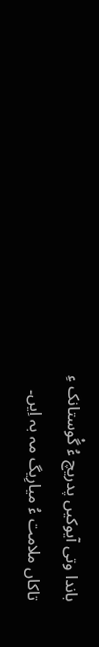باندا وتی آیوکیں پدریچ ءُ گْوستانک ءِ تاکاں ملامت ءُ میارِیگ مہ بہ اِیں۔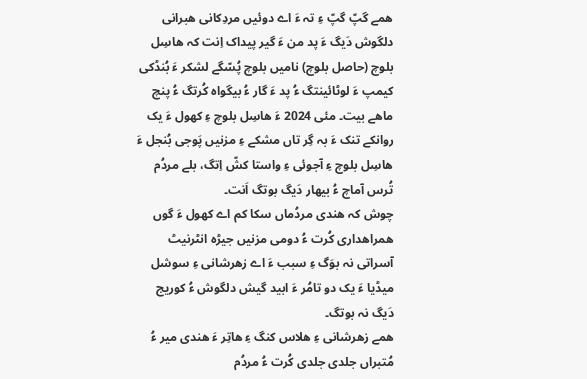ھمے گپّ گپّ ءِ تہ ءَ اے دوئیں مردِکانی ھبرانی دلگوش دَیگ ءَ پد من ءَ گیر پیداک اِنت کہ ھاسِل بلوچ (حاصل بلوچ) نامیں بلوچ پُسّگے لشکر ءَ بُنڈکی کیمپ ءَ لوٹائینتگ ءُ پد ءَ گار ءُ بیگواہ کُرتگ ءُ پنچ ماھے بیت۔ مئی 2024 ءَ ھاسِل بلوچ ءِ کھول ءَ یک روانکے تنک ءَ بہ گِر تاں مشکے ءِ مزنیں پَوجی بُنجل ءَ ھاسِل بلوچ ءِ آجوئی ءِ واستا کشّ اِتگ، بلے مردُم تُرس آماچ ءُ بیھار دَیگ بوتگ اَنت۔
چوش کہ ھندی مردُماں سکا کم اے کھول ءَ گوں ھمراھداری کُرت ءُ دومی مزنیں جیڑہ انٹرنیٹ آسراتی نہ بوَگ ءِ سبب ءَ اے زھرشانی ءِ سوشل میڈیا ءَ یک دو تامُر ءَ ابید گیش دلگوش ءُ کوریج دَیگ نہ بوتگ۔
ھمے زھرشانی ءِ ھلاس کنگ ءِ ھاتِر ءَ ھندی میر ءُ مُتبراں جلدی جلدی کُرت ءُ مردُم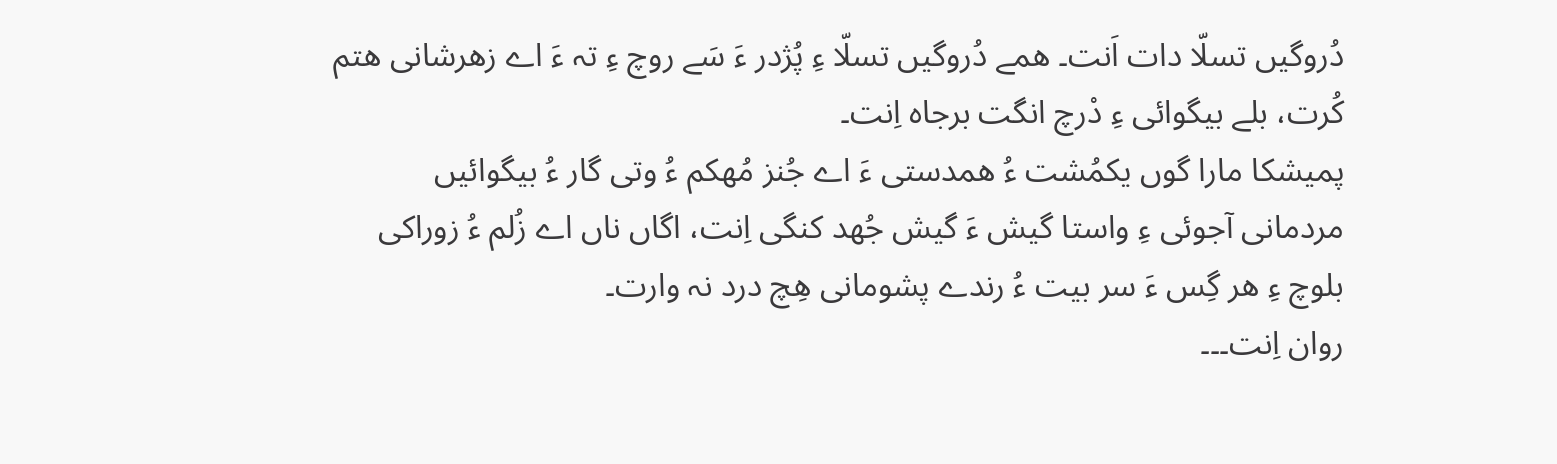دُروگیں تسلّا دات اَنت۔ ھمے دُروگیں تسلّا ءِ پُژدر ءَ سَے روچ ءِ تہ ءَ اے زھرشانی ھتم کُرت، بلے بیگوائی ءِ دْرچ انگت برجاہ اِنت۔
پمیشکا مارا گوں یکمُشت ءُ ھمدستی ءَ اے جُنز مُھکم ءُ وتی گار ءُ بیگوائیں مردمانی آجوئی ءِ واستا گیش ءَ گیش جُھد کنگی اِنت، اگاں ناں اے زُلم ءُ زوراکی بلوچ ءِ ھر گِس ءَ سر بیت ءُ رندے پشومانی ھِچ درد نہ وارت۔
روان اِنت۔۔۔